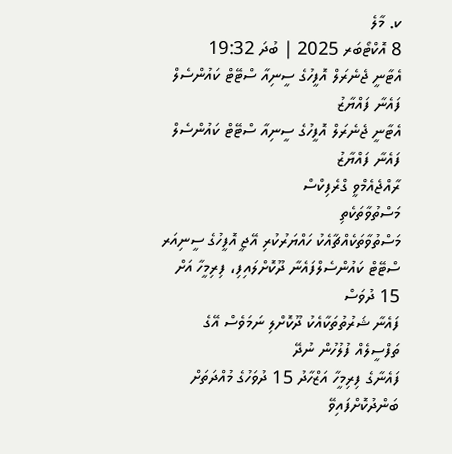ކ. މާލެ
8 އޮކްޓޯބަރ 2025 | ބުދަ 19:32
އެޓާނީ ޖެނެރަލް އޮފީހުގެ ސީނިއާ ސްޓޭޓް ކައުންސެލް ފައެނާ ފައްޔާޒު
އެޓާނީ ޖެނެރަލް އޮފީހުގެ ސީނިއާ ސްޓޭޓް ކައުންސެލް ފައެނާ ފައްޔާޒު
ރާއްޖެއެމްވީ ގްރެފިކްސް
މަސްތުވާތަކެތި
މަސްތުވާތަކެއްޗާއެކު ހައްޔަރުކުރި އޭޖީ އޮފީހުގެ ސީނިއަރ ސްޓޭޓް ކައުންސެލްފައެނާ ދޫކޮށްލައިފި، ފިރިމީހާ އަށް 15 ދުވަސް
ފައެނާ ޝަރުތުތަކާއެކު ދޫކޮށްލި ނަމަވެސް އޭގެ ތަފްސީލެއް ފުލުހުން ނުދޭ
ފައެނާގެ ފިރިމީހާ އަޒްހާދު 15 ދުވަހުގެ މުއްދަތަށް ބަންދުކޮށްފައިވޭ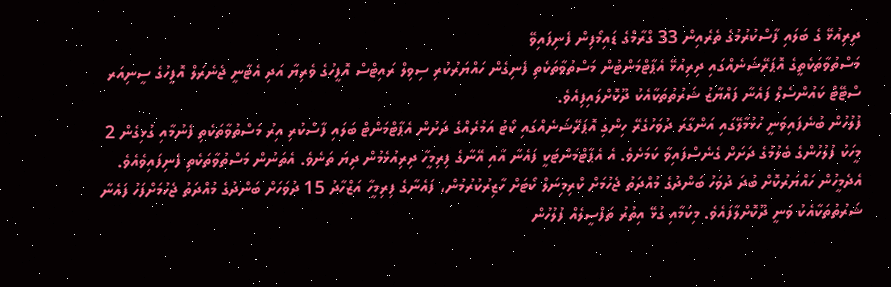ދިރިއުޅޭ ގެ ބަލައި ފާސްކުރުމުގެ ތެރެއިން 33 ގްރާމްގެ ޑައިމޯފިން ފެނިފައިވޭ
މަސްތުވާތަކެތީގެ އޮޕަރޭޝަނެއްގައި ދިރިއުޅޭ އެޕާޓްމަންޓުން މަސްތުވާތަކެތި ފެނިގެން ހައްޔަރުކުރި ސިވިލް ރައިޓްސް އޮފީހުގެ ވެރިޔާ އަދި އެޓާނީ ޖެނެރަލް އޮފީހުގެ ސީނިއަރ ސްޓޭޓް ކައުންސެލް ފައެނާ ފައްޔާޒު ޝަރުތުތަކާއެކު ދޫކޮށްލައިފިއެވެ.
ފުލުހުން ބުނެފައިވަނީ ހުޅުމާލޭގައި އަންގާރަ ދުވަހުގެރޭ ހިންގި އޮޕަރޭޝަނެއްގައި ކޯޓު އަމުރެއްގެ ދަށުން އެޕާޓްމަންޓް ބަލައި ފާސްކުރި އިރު މަސްތުވާތަކެތި ފެނުމާއި ގުޅިގެން 2 މީހަކު ފުލުހުންގެ ބެލުމުގެ ދަށަށް ގެނެސްފައިވާ ކަމަށެވެ. އެ އެޕާޓްމަންޓަކީ ފައެނާ އާއި އޭނާގެ ފިރިމީހާ ދިރިއުޅެމުން ދިޔަ ތަނެވެ. އެތަނުން މަސްތުވާތަކެތި ފެނިފައިވެއެވެ.
އެދެމީހުން ހައްޔަރުކޮށް ބުދަ ދުވަހު ބަންދުގެ މުއްދަތު ޖެހުމަށް ކްރިމިނަލް ކޯޓަށް ހާޒިރުކުރުމުން، ފައެނާގެ ފިރިމީހާ އަޒްހާދު 15 ދުވަހަށް ބަންދުގެ މުއްދަތު ޖެހުމަށްފަހު ފައެނާ ޝަރުތުތަކާއެކު ވަނީ ދޫކޮށްލާފައެވެ. މިކަމާއި ގުޅޭ އިތުރު ތަފްސީލެއް ފުލުހުން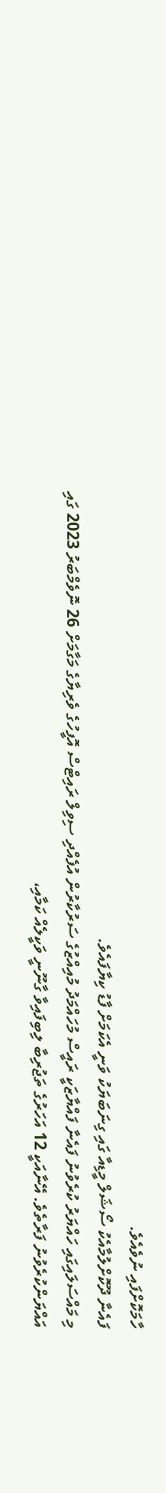ހާމަކޮށްފައި ނުވެއެވެ.
ފައެނާ ދޫކޮށްލުމާއެކު ސޯޝަލް މީޑިއާ ގައި ގިނަބަޔަކު ވަނީ އެކަމަށް ފާޑު ކިޔާފައެވެ.
މި މައްސަލައިގައި ހައްޔަރު ކުރެވުނު ފައެނާ ފައްޔާޒަކީ ރައީސް މުހައްމަދު މުއިއްޒުގެ ސަރުކާރުން އުފެއްދި ސިވިލް ރައިޓްސް އޮފީހުގެ ވެރިޔާގެ މަގާމަށް 26 ނޮވެމްބަރު 2023 ގައި އައްޔަންކުރެވުނު ފަރާތެވެ. އޭނާއަކީ 12 އަހަރުގެ ތަޖުރިބާ ލިބިފައިވާ ގާނޫނީ ވަކީލެއް ކަމާއި،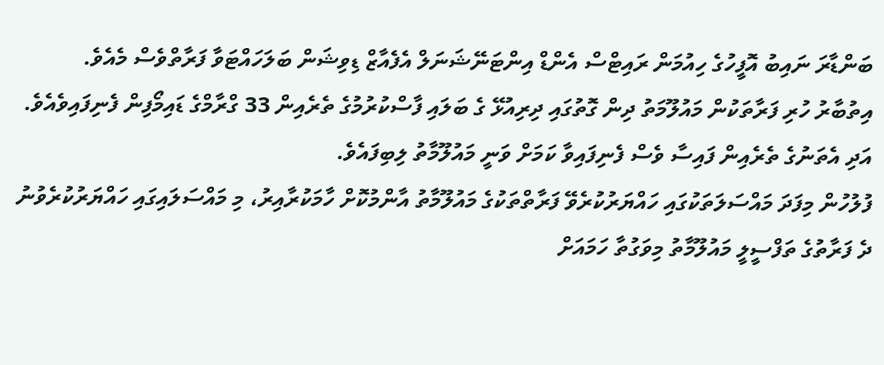ބަންޑާރަ ނައިބު އޮފީހުގެ ހިއުމަން ރައިޓްސް އެންޑް އިންޓަނޭޝަނަލް އެފެއާޒް ޑިވިޝަން ބަލަހައްޓަވާ ފަރާތްވެސް މެއެވެ.
އިތުބާރު ހުރި ފަރާތަކުން މައުލޫމަތު ދިން ގޮތުގައި ދިރިއުޅޭ ގެ ބަލައި ފާސްކުރުމުގެ ތެރެއިން 33 ގްރާމްގެ ޑައިމޯފިން ފެނިފައިވެއެވެ. އަދި އެތަނުގެ ތެރެއިން ފައިސާ ވެސް ފެނިފައިވާ ކަމަށް ވަނީ މައުލޫމާތު ލިބިފައެވެ.
ފުލުހުން މިފަދަ މައްސަލަތަކުގައި ހައްޔަރުކުރެވޭ ފަރާތްތަކުގެ މައުލޫމާތު އާންމުކޮށް ހާމަކުރާއިރު، މި މައްސަލައިގައި ހައްޔަރުކުރެވުނު ދެ ފަރާތުގެ ތަފްސީލީ މައުލޫމާތު މިވަގުތާ ހަމައަށް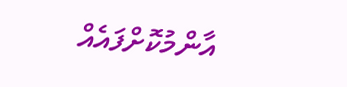އާންމުކޮށްފައެއް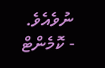ނުވެއެވެ.
- ކޮމެންޓް